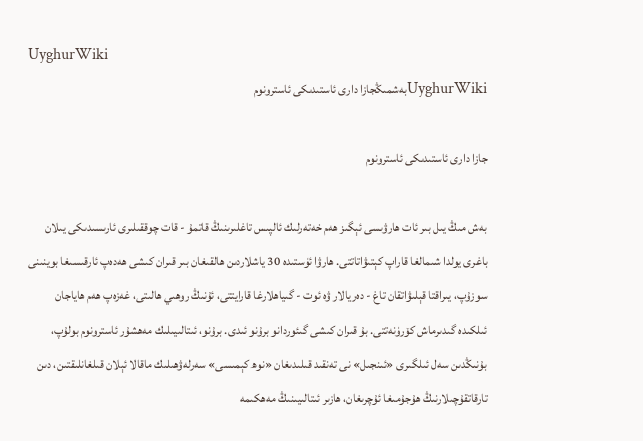UyghurWiki
UyghurWikiبەشمىڭجازا دارى ئاستىدىكى ئاسترونوم

جازا دارى ئاستىدىكى ئاسترونوم

بەش مىڭ يىل بىر ئات ھارۋىسى ئېگىز ھەم خەتەرلىك ئالپىس تاغلىرىنىڭ قاتمۇ - قات چوققىلىرى ئارىسىدىكى يىلان باغرى يولدا شىمالغا قاراپ كېتىۋاتاتتى. ھارۋا ئۈستىدە 30 ياشلاردىن ھالقىغان بىر قىران كىشى ھەدەپ ئارقىسىغا بوينىنى سوزۇپ، يىراقتا قېلىۋاتقان تاغ - دەريالار ۋە ئوت - گىياھلارغا قارايتتى، ئۇنىڭ روھىي ھالىتى، غەزەپ ھەم ھاياجان ئىلكىدە گىدىرماش كۆرۈنەتتى. بۇ قىران كىشى گىئوردانو برۇنو ئىدى. برۇنو، ئىتالىيىلىك مەھشۇر ئاسترونوم بولۇپ، بۇنىڭدىن سەل ئىلگىرى «ئىنجىل» نى تەنقىد قىلىدىغان «نوھ كېمىسى» سەرلەۋھىلىك ماقالا ئېلان قىلغانلىقتىن، دىن تارقاتقۇچىلارنىڭ ھۇجۇمىغا ئۇچرىغان، ھازىر ئىتالىيىنىڭ مەھكىمە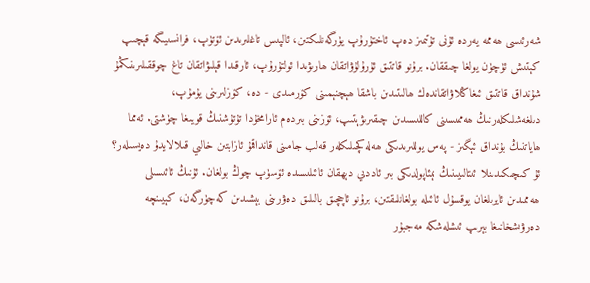شەرئىسى ھەممە يەردە ئۇنى تۇتىمىز دەپ ئاختۇرۇپ يۈرگەنلىكتىن، ئالپىس تاغلىرىدىن ئۆتۈپ، فرانسىيىگە قېچىپ كېتىش ئۈچۈن يولغا چىققان. برۇنو قاتتىق ئۇرۇلۇۋاتقان ھارىۋىدا ئولتۇرۇپ، ئارقىدا قېلىۋاتقان تاغ چوققىلىرىنىڭمۇ شۇنداق قاتتىق ئىغاڭلاۋاتقاندەك ھالىتىدىن باشقا ھېچنېمىنى كۆرمىدى - دە، كۆزلىرىنى يۇمۇپ، دىلغەشلىكلەرنىڭ ھەممىسىنى كاللىسىدىن چىقىرىۋېتىپ، ئۆزىنى بىردەم ئارامخۇدا تۇتۇشنىڭ قويىغا چۈشتى. ئەمما ھاياتنىڭ بۇنداق ئېگىز - پەس يوللىرىدىكى ھەلەكچىلىكلەر قەلب جامىنى قانداقمۇ ئازابتىن خالىي قىلالايدۇ دەيسىلەر؟ ئۇ كىچىكىدىنلا ئىتالىيىنىڭ نېئاپولدىكى بىر ئاددىي دېھقان ئائىلىسىدە ئۆسۈپ چوڭ بولغان. ئۇنىڭ ئائىسىلى ھەممىدىن ئايرىلغان يوقسۇل ئائىلە بولغانلىقتىن، برۇنو ئاچچىق بالىلىق دەۋرىنى بېشىدىن كەچۈرگەن، كېيىنچە دەرۋىشخانىغا بېرىپ ئىشلەشكە مەجبۇر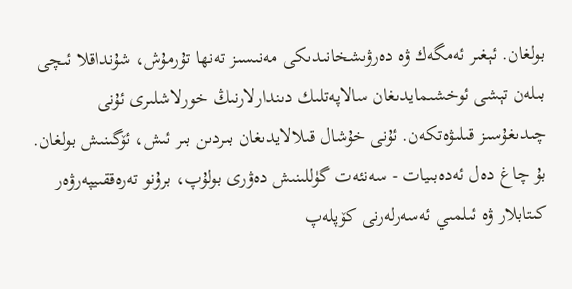بولغان. ئېغىر ئەمگەك ۋە دەرۋىشخانىدىكى مەنىسىز تەنھا تۇرمۇش، شۇنداقلا ئىچى بىلەن تېشى ئوخشىمايدىغان سالاپەتلىك دىندارلارنىڭ خورلاشلىرى ئۇنى چىدىغۇسىز قىلىۋەتكەن. ئۇنى خۇشال قىلالايدىغان بىردىن بىر ئىش، ئۆگىنىش بولغان. بۇ چاغ دەل ئەدەبىيات - سەنئەت گۈللىنىش دەۋرى بولۇپ، برۇنو تەرەققىيپەرۋەر كىتابلار ۋە ئىلمىي ئەسەرلەرنى كۆپلەپ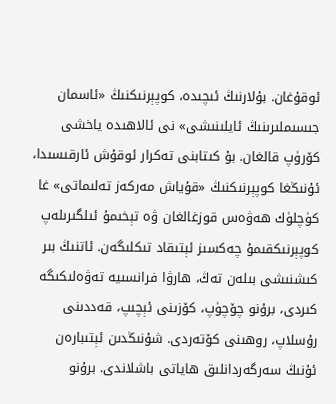ئوقۇغان. بۇلارنىڭ ئىچىدە، كوپېرنىكنىڭ «ئاسمان جىسىملىرىنىڭ ئايلىنىشى» نى ئالاھىدە ياخشى كۆرۈپ قالغان. بۇ كىتابنى تەكرار ئوقۇش ئارقىسىدا، ئۇنىڭغا كوپېرنىكنىڭ «قۇياش مەركەز تەلىماتى» غا كۈچلۈك ھەۋەس قوزغالغان ۋە تېخىمۇ ئىلگىرىلەپ كوپېرنىكقىمۇ چەكسىز ئېتىقاد تىكلىگەن. ئاتنىڭ بىر كىشنىشى بىلەن تەڭ، ھارۋا فرانسىيە تەۋەلىكىگە كىردى، برۇنو چۆچۈپ، كۆزىنى ئېچىپ، قەددىنى رۇسلاپ، روھىنى كۆتەردى. شۇنىڭدىن ئېتىبارەن ئۇنىڭ سەرگەردانلىق ھاياتى باشلاندى. برۇنو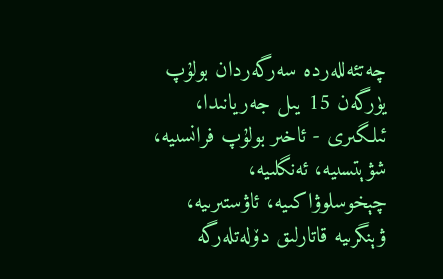چەتئەللەردە سەرگەردان بولۇپ يۈرگەن 15 يىل جەريانىدا، ئىلگىرى - ئاخىر بولۇپ فرانسىيە، شۋېتسىيە، ئەنگلىيە، چېخوسلوۋاكىيە، ئاۋستىرىيە، ۋېنگرىيە قاتارلىق دۆلەتلەرگە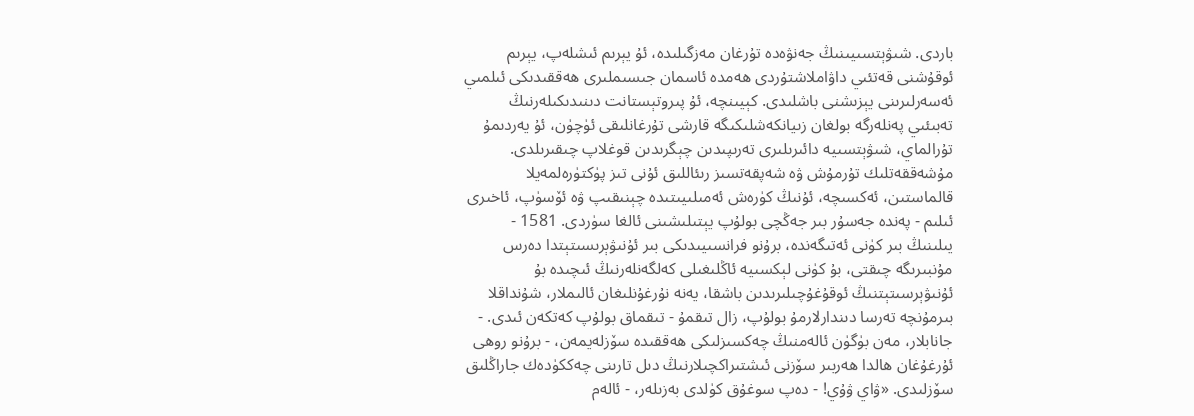باردى. شىۋېتسىيىنىڭ جەنۋەدە تۇرغان مەزگىلىدە، ئۇ يېرىم ئىشلەپ، يېرىم ئوقۇشنى قەتئىي داۋاملاشتۇردى ھەمدە ئاسمان جىسىملىرى ھەققىدىكى ئىلمىي ئەسەرلىرىنى يېزىشنى باشلىدى. كېيىنچە، ئۇ پىروتېستانت دىنىدىكىلەرنىڭ تەبىئىي پەنلەرگە بولغان زىيانكەشلىكىگە قارشى تۇرغانلىقى ئۈچۈن، ئۇ يەردىمۇ تۇرالماي، شىۋېتسىيە دائىرىلىرى تەرىپىدىن چېگرىدىن قوغلاپ چىقىرىلدى. مۇشەققەتلىك تۇرمۇش ۋە شەپقەتسىز رىئاللىق ئۇنى تىز پۈكتۈرەلمەيلا قالماستىن، ئەكسىچە، ئۇنىڭ كۈرەش ئەمىلىيىتىدە چېنىقىپ ۋە ئۆسۈپ، ئاخىرى ئىلىم - پەندە جەسۇر بىر جەڭچى بولۇپ يېتىلىشىنى ئالغا سۈردى. 1581 - يىلىنىڭ بىر كۈنى ئەتىگەندە، برۇنو فرانسىيىدىكى بىر ئۇنىۋېرىسىتېتدا دەرس مۇنبىرىگە چىقتى، بۇ كۈنى لېكسىيە ئاڭلىغىلى كەلگەنلەرنىڭ ئىچىدە بۇ ئۇنىۋېرسىتېتنىڭ ئوقۇغۇچىلىرىدىن باشقا، يەنە نۇرغۇنلىغان ئالىملار، شۇنداقلا بىرمۇنچە تەرسا دىندارلارمۇ بولۇپ، زال تىقمۇ - تىقماق بولۇپ كەتكەن ئىدى. - جانابلار، مەن بۈگۈن ئالەمنىڭ چەكسىزلىكى ھەققىدە سۆزلەيمەن، - برۇنو روھى ئۇرغۇغان ھالدا ھەربىر سۆزنى ئىشتىراكچىلارنىڭ دىل تارىنى چەككۈدەك جاراڭلىق سۆزلىدى. «ۋاي ۋۇي! - دەپ سوغۇق كۈلدى بەزىلەر، - ئالەم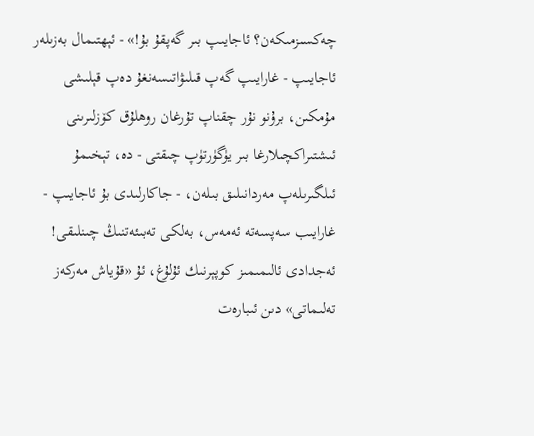چەكسىزمىكەن؟ ئاجايىپ بىر گەپقۇ بۇ!» - ئېھتىمال بەزىلەر ئاجايىپ - غارايىپ گەپ قىلىۋاتىسەنغۇ دەپ قېلىشى مۇمكىن، برۇنو نۇر چقناپ تۇرغان روھلۇق كۆزلىرىنى ئىشتىراكچىلارغا بىر يۈگۈرتۈپ چىقتى - دە، تېخىمۇ ئىلگىرىلەپ مەردانىلىق بىلەن، - جاكارلىدى بۇ ئاجايىپ - غارايىب سەپسەتە ئەمەس، بەلكى تەبىئەتنىڭ چىنلىقى! ئەجدادى ئالىمىمىز كوپېرنىك ئۇلۇغ، ئۇ «قۇياش مەركەز تەلىماتى» دىن ئىبارەت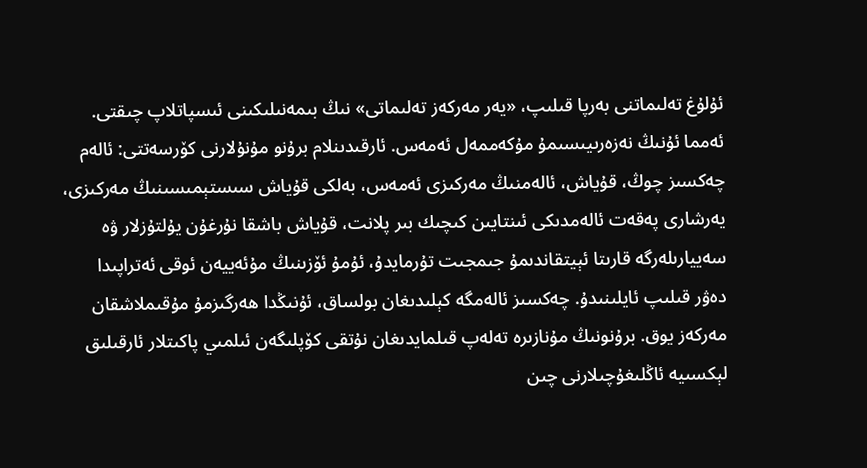ئۇلۇغ تەلىماتنى بەرپا قىلىپ، «يەر مەركەز تەلىماتى» نىڭ بىمەنىلىكىنى ئىسپاتلاپ چىقتى. ئەمما ئۇنىڭ نەزەرىيىسىمۇ مۇكەممەل ئەمەس. ئارقىدىنلام برۇنو مۇنۇلارنى كۆرسەتتى: ئالەم چەكسىز چوڭ، قۇياش، ئالەمنىڭ مەركىزى ئەمەس، بەلكى قۇياش سىستېمىسىنىڭ مەركىزى، يەرشارى پەقەت ئالەمدىكى ئىنتايىن كىچىك بىر پلانت، قۇياش باشقا نۇرغۇن يۇلتۇزلار ۋە سەييارىلەرگە قارىتا ئېيتقاندىمۇ جىمجىت تۇرمايدۇ، ئۇمۇ ئۆزىنىڭ مۇئەييەن ئوقى ئەتراپىدا دەۋر قىلىپ ئايلىنىدۇ. چەكسىز ئالەمگە كېلىدىغان بولساق، ئۇنىڭدا ھەرگىزمۇ مۇقىملاشقان مەركەز يوق. برۇنونىڭ مۇنازىرە تەلەپ قىلمايدىغان نۇتقى كۆپلىگەن ئىلمىي پاكىتلار ئارقىلىق لېكسىيە ئاڭلىغۇچىلارنى چىن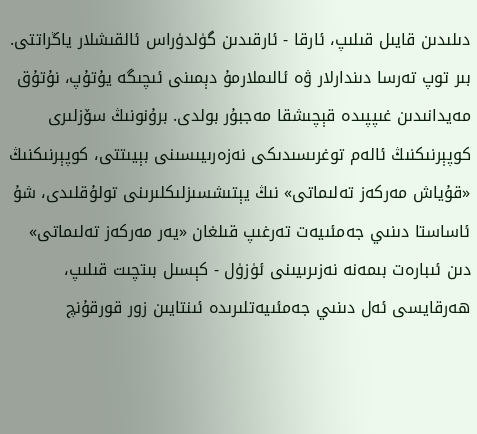دىلىدىن قايىل قىلىپ، ئارقا - ئارقىدىن گۈلدۈراس ئالقىشلار ياڭراتتى. بىر توپ تەرسا دىندارلار ۋە ئالىملارمۇ دېمىنى ئىچىگە يۇتۇپ، نۇتۇق مەيدانىدىن غىپپىدە قېچىشقا مەجبۇر بولدى. برۇنونىڭ سۆزلىرى كوپېرنىكنىڭ ئالەم توغرىسىدىكى نەزەرىيىسىنى بېيىتتى، كوپېرنىكنىڭ «قۇياش مەركەز تەلىماتى» نىڭ يېتىشسىزلىكلىرىنى تولۇقلىدى، شۇ ئاساستا دىنىي جەمئىيەت تەرغىپ قىلغان «يەر مەركەز تەلىماتى» دىن ئىبارەت بىمەنە نەزىرىيىنى ئۈزۈل - كېسىل بىتچىت قىلىپ، ھەرقايسى ئەل دىنىي جەمئىيەتلىرىدە ئىنتايىن زور قورقۇنچ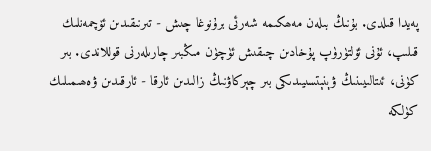پەيدا قىلدى. بۇنىڭ بىلەن مەھكىمە شەرئى برۇنوغا چىش - تىرنىقىدىن ئۆچمەنلىك قىلىپ، ئۇنى ئۆلتۈرۈپ پۇخادىن چىقىش ئۈچۈن مىڭبىر چارىلەرنى قوللاندى. بىر كۈنى، ئىتالىيىنىڭ ۋېنېتسىيىدىكى بىر چېركاۋنىڭ زالىدىن ئارقا - ئارقىدىن ۋەھىمىلىك كۈلكە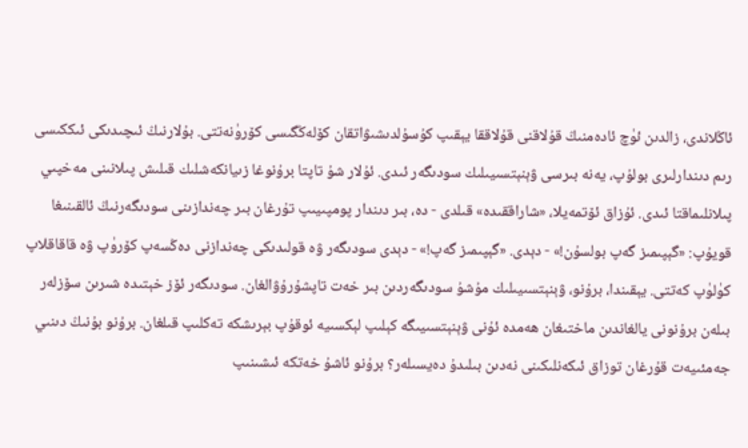ئاڭلاندى، زالدىن ئۈچ ئادەمنىڭ قۇلاقنى قۇلاققا يېقىپ كۇسۇلدىشىۋاتقان كۆلەڭگىسى كۆرۈنەتتى. بۇلارنىڭ ئىچىدىكى ئىككىسى رىم دىندارلىرى بولۇپ، يەنە بىرسى ۋېنېتسىيىلىك سودىگەر ئىدى. ئۇلار شۇ تاپتا برۇنوغا زىيانكەشلىك قىلىش پىلانىنى مەخپىي پىلانلىماقتا ئىدى. ئۇزاق ئۆتمەيلا، «شاراققىدە» قىلدى - دە، بىر دىندار پومپىيىپ تۇرغان بىر چەندازىنى سودىگەرنىڭ ئالقىنىغا قويۇپ: «گېپىمىز گەپ بولسۇن!» - دېدى. «گېپىمىز گەپ!» - دېدى سودىگەر ۋە قولىدىكى چەندازنى دەڭسەپ كۆرۈپ ۋە قاقاقلاپ كۈلۈپ كەتتى. يېقىندا، برۇنو، ۋېنېتسىيىلىك مۇشۇ سودىگەردىن بىر خەت تاپشۇرۇۋالغان. سودىگەر ئۆز خېتىدە شىرىن سۆزلەر بىلەن برۇنونى يالغاندىن ماختىغان ھەمدە ئۇنى ۋېنېتسىيىگە كېلىپ لېكسىيە ئوقۇپ بېرىشكە تەكلىپ قىلغان. برۇنو بۇنىڭ دىنىي جەمئىيەت قۇرغان توزاق ئىكەنلىكىنى نەدىن بىلىدۇ دەيسىلەر؟ برۇنو ئاشۇ خەتكە ئىشىنىپ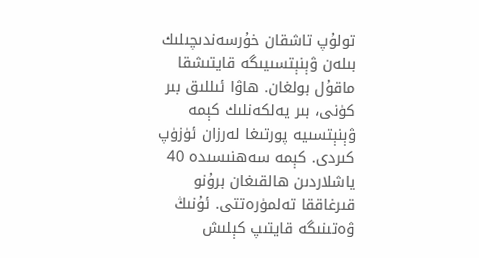تولۇپ تاشقان خۇرسەندىچىلىك بىلەن ۋېنېتسىيىگە قايتىشقا ماقۇل بولغان. ھاۋا ئىللىق بىر كۈنى، بىر يەلكەنلىك كېمە ۋېنېتسىيە پورتىغا لەرزان ئۈزۈپ كىردى. كېمە سەھنىسىدە 40 ياشلاردىن ھالقىغان برۇنو قىرغاققا تەلمۈرەتتى. ئۇنىڭ ۋەتىنىگە قايتىپ كېلىش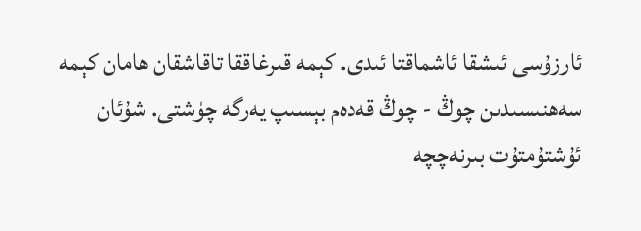ئارزۇسى ئىشقا ئاشماقتا ئىدى. كېمە قىرغاققا تاقاشقان ھامان كېمە سەھنىسىدىن چوڭ - چوڭ قەدەم بېسىپ يەرگە چۈشتى. شۇئان ئۇشتۇمتۇت بىرنەچچە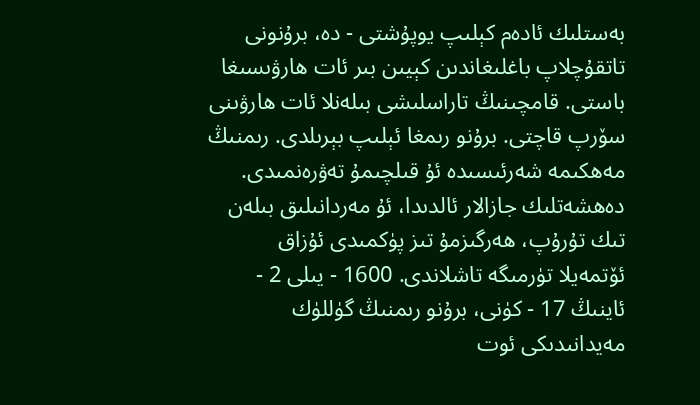بەستلىك ئادەم كېلىپ يوپۇشتى - دە، برۇنونى تاتقۇچلاپ باغلىغاندىن كېيىن بىر ئات ھارۋىسىغا باستى. قامچىنىڭ تاراسلىشى بىلەنلا ئات ھارۋىنى سۆرپ قاچتى. برۇنو رىمغا ئېلىپ بېرىلدى. رىمنىڭ مەھكىمە شەرئىسىدە ئۇ قىلچىمۇ تەۋرەنمىدى. دەھشەتلىك جازالار ئالدىدا، ئۇ مەردانىلىق بىلەن تىك تۇرۇپ، ھەرگىزمۇ تىز پۈكمىدى ئۇزاق ئۆتمەيلا تۈرمىگە تاشلاندى. 1600 - يىلى 2 - ئاينىڭ 17 - كۈنى، برۇنو رىمنىڭ گۈللۈك مەيدانىدىكى ئوت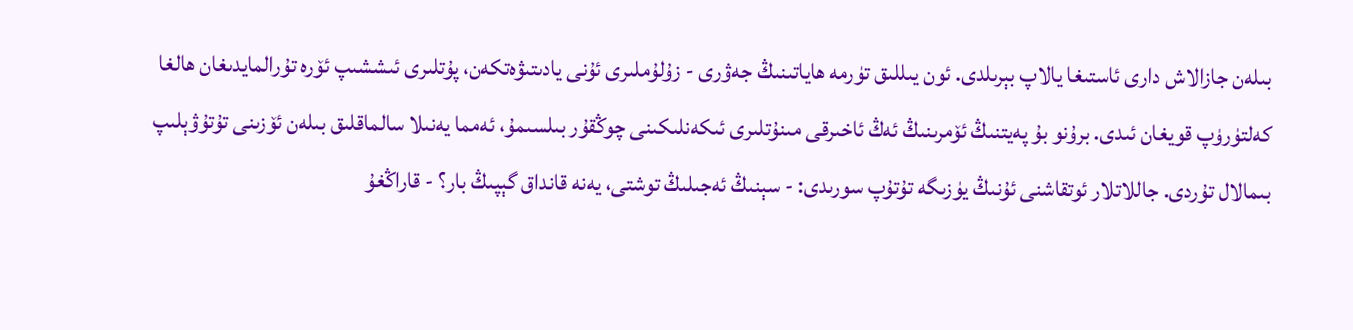بىلەن جازالاش دارى ئاستىغا يالاپ بېرىلدى. ئون يىللىق تۈرمە ھاياتىنىڭ جەۋرى - زۇلۇملىرى ئۇنى يادىتىۋەتكەن، پۇتلىرى ئىششىپ ئۆرە تۇرالمايدىغان ھالغا كەلتۈرۈپ قويغان ئىدى. برۇنو بۇ پەيتنىڭ ئۆمرىنىڭ ئەڭ ئاخىرقى مىنۇتلىرى ئىكەنلىكىنى چوڭقۇر بىلسىمۇ، ئەمما يەنىلا سالماقلىق بىلەن ئۆزىنى تۇتۇۋېلىپ بىمالال تۇردى. جاللاتلار ئوتقاشنى ئۇنىڭ يۈزىگە تۇتۇپ سورىدى: - سېنىڭ ئەجىلىڭ توشتى، يەنە قانداق گېپىڭ بار؟ - قاراڭغۇ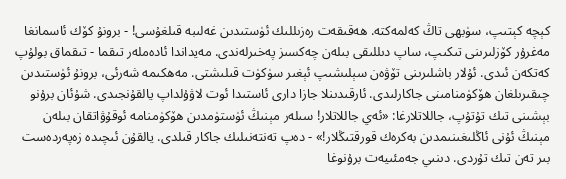كېچە كېتىپ، سۈبھى تاڭ كەلمەكتە. ھەقىقەت رەزىللىك ئۈستىدىن غەلىبە قىلغۇسى! - برونۇ كۆك ئاسمانغا مەغرۇر كۆزلىرىنى تىكىپ، ساپ دىللىقى بىلەن چەكسىز پەخىرلەندى. مەيداندا ئادەملەر تىقما - تىقماق بولۇپ كەتكەن ئىدى. ئۇلار باشلىرىنى تۆۋەن سېلىشىپ ئېغىر سۈكۈت قىلىشتى. مەھكىمە شەرئى، برونۇ ئۈستىدىن چىقىرىلغان ھۆكۈمنامىنى جاكارلىدى. ئارقىدىنلا جازا دارى ئاستىدا ئوت لاۋۇلداپ يالقۇنجىدى. شۇئان برۇنو بېشىنى تىك تۇتۇپ، جاللاتلارغا: «ئەي جاللاتلار! سىلەر مېنىڭ ئۈستۈمدىن ھۆكۈمنامە ئوقۇۋاتقان بىلەن مېنىڭ ئۇنى ئاڭلىغىنىمدىن بەكرەك قورقتىڭلار!» - دەپ تەنتەنىلىك جاكار قىلدى. يالقۇن ئىچىدە زەپەردەست بىر تەن تىك تۇردى. دىنىي جەمئىيەت برۇنوغا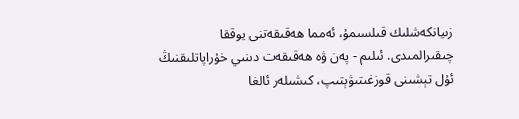زىيانكەشلىك قىلسىمۇ، ئەمما ھەقىقەتنى يوققا چىقىرالمىدى. ئىلىم - پەن ۋە ھەقىقەت دىنىي خۇراپاتلىقنىڭ ئۇل تېشىنى قوزغىتىۋېتىپ، كىشىلەر ئالغا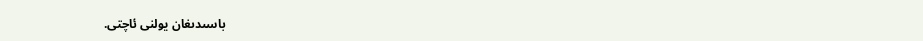باسىدىغان يولنى ئاچتى.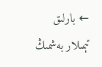← بارلىق تېمىلار بەشمىڭ